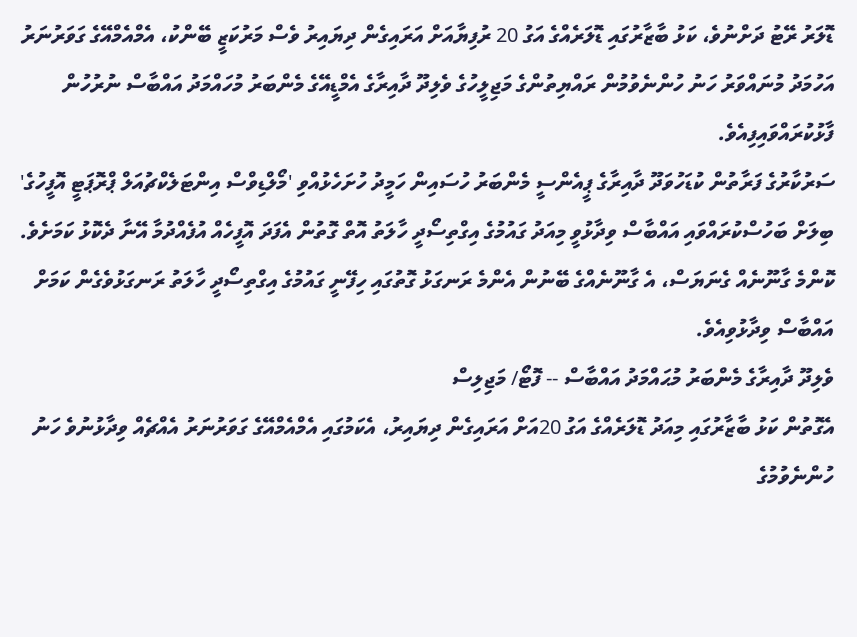ޑޮލަރު ރޭޓު ދަށްނުވެ، ކަޅު ބާޒާރުގައި ޑޮލަރެއްގެ އަގު 20 ރުފިޔާއަށް އަރައިގެން ދިޔައިރު ވެސް މަރުކަޒީ ބޭންކު، އެމްއެމްއޭގެ ގަވަރުނަރު އަހުމަދު މުނައްވަރު ހަނު ހުންނެވުމުން ރައްޔިތުންގެ މަޖިލީހުގެ ވެލިދޫ ދާއިރާގެ އެމްޑީއޭގެ މެންބަރު މުހައްމަދު އައްބާސް ނުރުހުން ފާޅުކުރައްވައިފިއެވެ.
ސަރުކާރުގެ ފަރާތުން ކުޑަހުވަދޫ ދާއިރާގެ ޕީއެންސީ މެންބަރު ހުސައިން ހަމީދު ހުށަހެޅުއްވި 'މޯލްޑިވްސް އިންޓަލެކްޗުއަލް ޕްރޮޕަޓީ އޮފީހުގެ' ބިލަށް ބަހުސްކުރައްވައި އައްބާސް ވިދާޅުވީ މިއަދު ގައުމުގެ އިގްތިސޯދީ ހާލަތު އޮތް ގޮތުން އެފަދަ އޮފީހެއް އުފެއްދުމާ އޭނާ ދެކޮޅު ކަމަށެވެ. ކޮންމެ ގާނޫނެއް ގެނަޔަސް، އެ ގާނޫނެއްގެ ބޭނުން އެންމެ ރަނގަޅު ގޮތުގައި ހިފޭނީ ގައުމުގެ އިގްތިސޯދީ ހާލަތު ރަނގަޅުވެގެން ކަމަށް އައްބާސް ވިދާޅުވިއެވެ.
ވެލިދޫ ދާއިރާގެ މެންބަރު މުޙައްމަދު އައްބާސް -- ފޮޓޯ/ މަޖިލިސް
އެގޮތުން ކަޅު ބާޒާރުގައި މިއަދު ޑޮލަރެއްގެ އަގު 20އަށް އަރައިގެން ދިޔައިރު، އެކަމުގައި އެމްއެމްއޭގެ ގަވަރުނަރު އެއްޗެއް ވިދާޅުނުވެ ހަނު ހުންނެވުމުގެ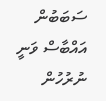ސަބަބުން އައްބާސް ވަނީ ނުރުހުން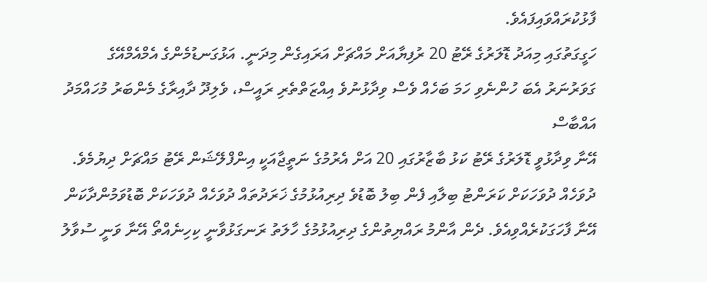ފާޅުކުރައްވައިފައެވެ.
ހަގީގަތުގައި މިއަދު ޑޮލަރުގެ ރޭޓު 20 ރުފިޔާއަށް މައްޗަށް އަރައިގެން މިދަނީ. އަޅުގަނޑުމެންގެ އެމްއެމްއޭގެ ގަވަރުނަރު އެބަ ހުންނެވި ހަމަ ބަހެއް ވެސް ވިދާޅުނުވެ އިއްޒަތްތެރި ރައީސް، ވެލިދޫ ދާއިރާގެ މެންބަރު މުހައްމަދު އައްބާސް
އޭނާ ވިދާޅުވީ ޑޮލަރުގެ ރޭޓު ކަޅު ބާޒާރުގައި 20 އަށް އެރުމުގެ ނަތީޖާއަކީ އިންފްލޭޝަން ރޭޓު މައްޗަށް ދިޔުމެވެ. ދުވަހެއް ދުވަހަކަށް ކަރަންޓު ބިލާއި ފެން ބިލު ބޮޑުވެ ދިރިއުޅުމުގެ ޚަރަދުތައް ދުވަހެއް ދުވަހަކަށް ބޮޑުވަމުންދާކަން އޭނާ ފާހަގަކުރެއްވިއެވެ. ދެން އާންމު ރައްޔިތުންގެ ދިރިއުޅުމުގެ ހާލަތު ރަނގަޅުވާނީ ކިހިނެއްތޯ އޭނާ ވަނީ ސުވާލު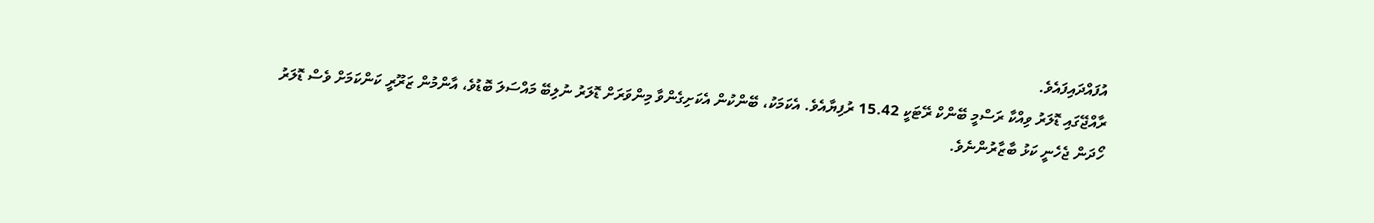އުފައްދައިފައެވެ.
ރާއްޖޭގައި ޑޮލަރު ވިއްކާ ރަސްމީ ބޭންކް ރޭޓަކީ 15.42 ރުފިޔާއެވެ. އެކަމަކު، ބޭންކުން އެކަށިގެންވާ މިންވަރަށް ޑޮލަރު ނުލިބޭ މައްސަލަ ބޮޑުވެ، އާންމުން ޒަރޫރީ ކަންކަމަށް ވެސް ޑޮލަރު ހޯދަން ޖެހެނީ ކަޅު ބާޒާރުންނެވެ.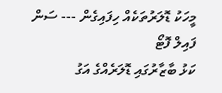މީހަކު ޑޮލަރުތަކެއް ހިފައިގެން --- ސަން ފައިލް ފޮޓޯ
ކަޅު ބާޒާރުގައި ޑޮލަރެއްގެ އަގު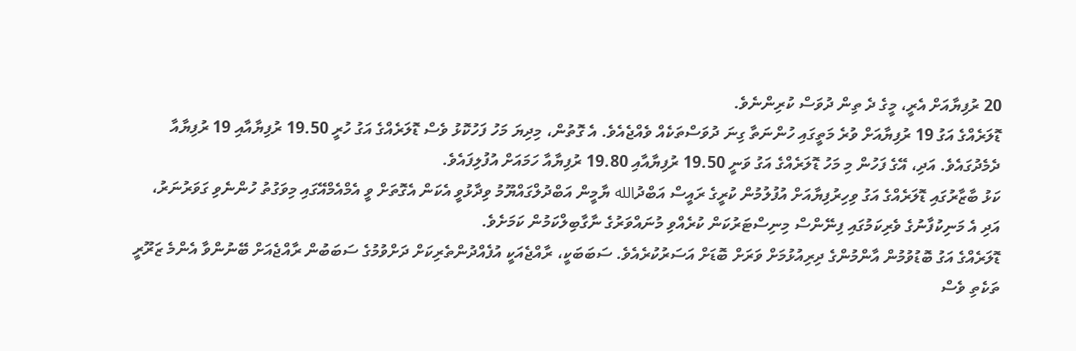20 ރުފިޔާއަށް އެރީ، މީގެ ދެ ތިން ދުވަސް ކުރިންނެވެ.
ޑޮލަރެއްގެ އަގު 19 ރުފިޔާއަށް ވުރެ މަތީގައި ހުންނަތާ ގިނަ ދުވަސްތަކެއް ވެއްޖެއެވެ. އެ ގޮތުން، މިދިޔަ މަހު ފަހުކޮޅު ވެސް ޑޮލަރެއްގެ އަގު ހުރީ 19.50 ރުފިޔާއާއި 19 ރުފިޔާއާ ދެމެދުގައެވެ. އަދި، އޭގެ ފަހުން މި މަހު ޑޮލަރެއްގެ އަގު ވަނީ 19.50 ރުފިޔާއާއި 19.80 ރުފިޔާއާ ހަމައަށް އުފުލިފައެވެ.
ކަޅު ބާޒާރުގައި ޑޮލަރެއްގެ އަގު ވިހިރުފިޔާއަށް އުފުލުމުން ކުރީގެ ރައީސް އަބްދުالله ޔާމީން އަބްދުލްގައްޔޫމު ވިދާޅުވީ އެކަން އެގޮތަށް ވީ އެމްއެމްއޭގައި މިވަގުތު ހުންނެވި ގަވަރުނަރު، އަދި އެ މަނިކުފާނުގެ ވެރިކަމުގައި ފިނޭންސް މިނިސްޓަރުކަން ކުރެއްވި މުނައްވަރުގެ ނާގާބިލްކަމުން ކަމަށެވެ.
ޑޮލަރެއްގެ އަގު ބޮޑުވުމުން އާންމުންގެ ދިރިއުޅުމަށް ވަރަށް ބޮޑަށް އަސަރުކުރެއެވެ. ސަބަބަކީ، ރާއްޖެއަކީ އުފެއްދުންތެރިކަށް ދަށްވުމުގެ ސަބަބުން ރާއްޖެއަށް ބޭނުންވާ އެންމެ ޒަރޫރީ ތަކެތި ވެސް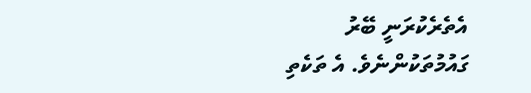އެތެރެކުރަނީ ބޭރު ގައުމުތަކުންނެވެ. އެ ތަކެތި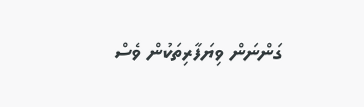ގަންނަން ވިޔަފާރިތަކުން ވެސް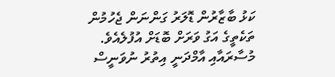ކަޅު ބާޒާރުން ޑޮލަރު ގަންނަން ޖެހުމުން ތަކެތީގެ އަގު ވަރަށް ބޮޑަށް އުފުލެއެވެ.
މުސާރައާއި އާމްދަނީ އިތުރު ނުވަނީސް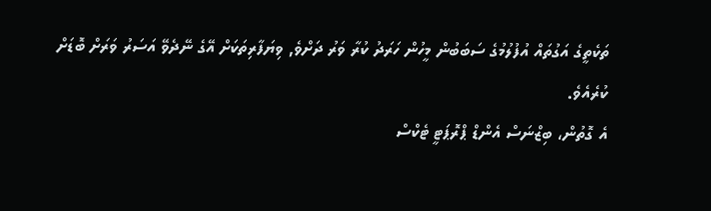ތަކެތީގެ އަގުތައް އުފުލުމުގެ ސަބަބުން މީހުން ހަރަދު ކުރާ ވަރު ދަށްވެ, ވިޔަފާރިތަކަށް އޭގެ ނޭދެވޭ އަސަރު ވަރަށް ބޮޑަށް ކުރެއެވެ.
އެ ގޮތުން، ބިޒްނަސް އެންޑް ޕްރޮޕަޓީ ޓެކްސް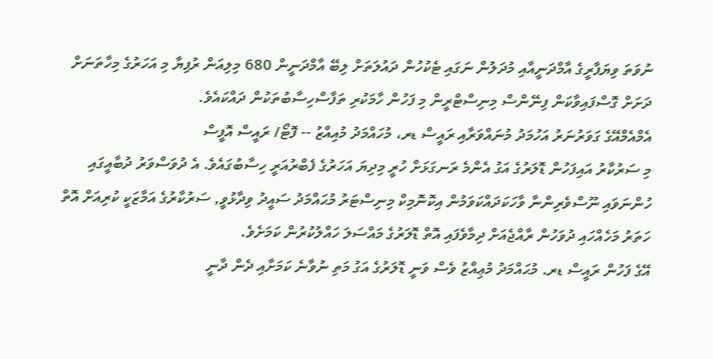ނުވަތަ ވިޔަފާރީގެ އާމްދަނީއާއި މުދަލުން ނަގައި ޓެކުހުން ދައުލަތަށް ލިބޭ އާމްދަނީން 680 މިލިއަން ރުފިޔާ މި އަހަރުގެ މިހާތަނަށް ދަށަށް ގޮސްފައިވާކަން ފިނޭންސް މިނިސްޓްރީން މި ފަހުން ހާމަކުރި ތަފާސްހިސާބުތަކުން ދައްކައެވެ.
އެމްއެމްއޭގެ ގަވަރުނަރު އަހުމަދު މުނައްވަރާއި ރައީސް ޑރ، މުހައްމަދު މުއިއްޒު -- ފޮޓޯ/ ރައީސް އޮފީސް
މި ސަރުކާރު އައިފަހުން ޑޮލަރުގެ އަގު އެންމެ ރަނގަޅަށް ހުރީ މިދިޔަ އަހަރުގެ ފެބްރުއަރީ ހިސާބުގައެވެ. އެ ދުވަސްވަރު ދުބާއީގައި ހުންނަވައި ނޫސްވެރިންނާ ވާހަކަދައްކަވަމުން އިކޮނޮމިކް މިނިސްޓަރު މުޙައްމަދު ސައީދު ވިދާޅުވީ, ސަރުކާރުގެ އަމާޒަކީ ކުރިއަށް އޮތް ހަތަރު މަހެއްހައި ދުވަހުން ރާއްޖެއަށް ދިމާވެފައި އޮތް ޑޮލަރުގެ މައްސަލަ ހައްލުކުރުން ކަމަށެވެ.
އޭގެ ފަހުން ރައީސް ޑރ. މުޙައްމަދު މުޢިއްޒު ވެސް ވަނީ ޑޮލަރުގެ އަގު މަތި ނުވާނެ ކަމަށާއި ދެން ދާނީ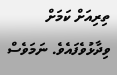ތިރިއަށް ކަމަށް ވިދާޅުވެފައެވެ. ނަމަވެސް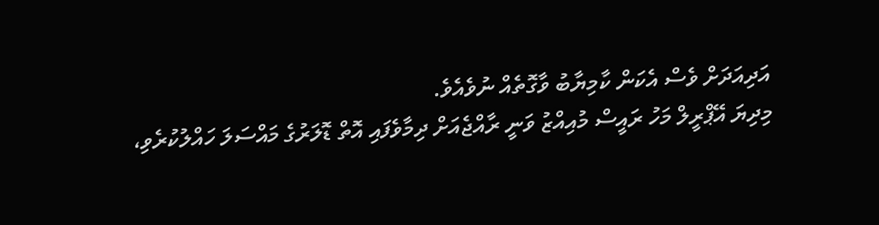އަދިއަދަށް ވެސް އެކަން ކާމިޔާބު ވާގޮތެއް ނުވެއެވެ.
މިދިޔަ އޭޕްރީލް މަހު ރައީސް މުއިއްޒު ވަނީ ރާއްޖެއަށް ދިމާވެފައި އޮތް ޑޮލަރުގެ މައްސަލަ ހައްލުކުރެވި،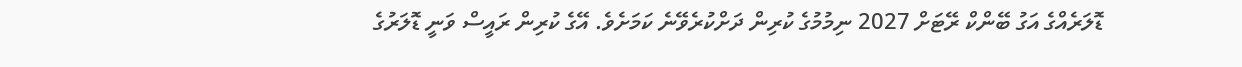ޑޮލަރެއްގެ އަގު ބޭންކް ރޭޓަށް 2027 ނިމުމުގެ ކުރިން ދަށްކުރެވޭނެ ކަމަށެވެ. އޭގެ ކުރިން ރައީސް ވަނީ ޑޮލަރުގެ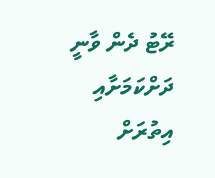ރޭޓު ދެން ވާނީ ދަށްކަމަށާއި އިތުރަށް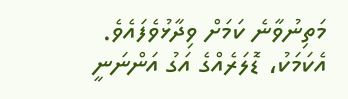މަތިނުވާނެ ކަމަށް ވިދާޅުވެފައެވެ.
އެކަމަކު، ޑޮލަރެއްގެ އަގު އަންނަނީ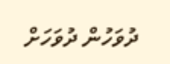ދުވަހުން ދުވަހަށް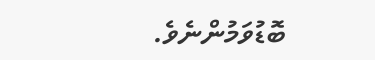ބޮޑުވަމުންނެވެ.